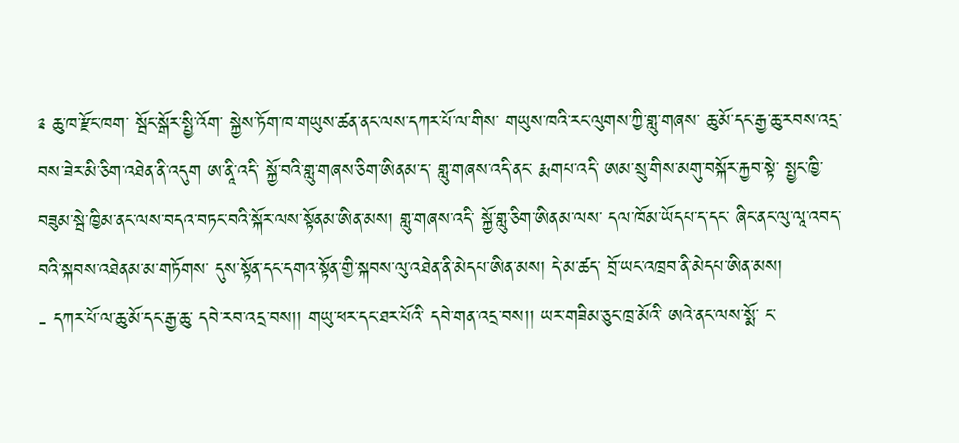༉ ཆུ་ཁ་རྫོང་ཁག་ སྦོང་སྒོར་སྤྱི་འོག་ སྐྱེས་ཏོག་ཁ་གཡུས་ཚན་ནང་ལས་དཀར་པོ་ལ་གིས་ གཡུས་ཁའི་རང་ལུགས་ཀྱི་གླུ་གཞས་ ཆུ་མོ་དང་རྒྱ་ཆུ་རབས་འདྲ་བས་ཟེར་མི་ཅིག་འཐེན་ནི་འདུག ཨ་ནཱི་འདི་ སྐྱོ་བའི་གླུ་གཞས་ཅིག་ཨིནམ་ད་ གླུ་གཞས་འདི་ནང་ རྨགཔ་འདི་ ཨམ་སྲུ་གིས་མགུ་བསྐོར་རྐྱབ་སྟེ་ སྤྱང་ཁྱི་བཟུམ་སྦེ་ཁྱིམ་ནང་ལས་བདའ་བཏང་བའི་སྐོར་ལས་སྟོནམ་ཨིན་མས། གླུ་གཞས་འདི་ སྐྱོ་གླུ་ཅིག་ཨིནམ་ལས་ དལ་ཁོམ་ཡོདཔ་ད་དང་ ཞིང་ནང་ལུ་ལཱ་འབད་བའི་སྐབས་འཐེནམ་མ་གཏོགས་ དུས་སྟོན་དང་དགའ་སྟོན་གྱི་སྐབས་ལུ་འཐེན་ནི་མེདཔ་ཨིན་མས། དེ་མ་ཚད་ བྲོ་ཡང་འཁྲབ་ནི་མེདཔ་ཨིན་མས།
- དཀར་པོ་ལ་ཆུ་མོ་དང་རྒྱ་ཆུ་ དབེ་རབ་འདྲ་བས།། གཡུ་ཕར་དང་ཐར་པོའི་ དབེ་གན་འདྲ་བས།། ཡར་གཟིམ་ཅུང་ཁྲ་མོའི་ ཨའེ་ནང་ལས་སྨོ་ ང་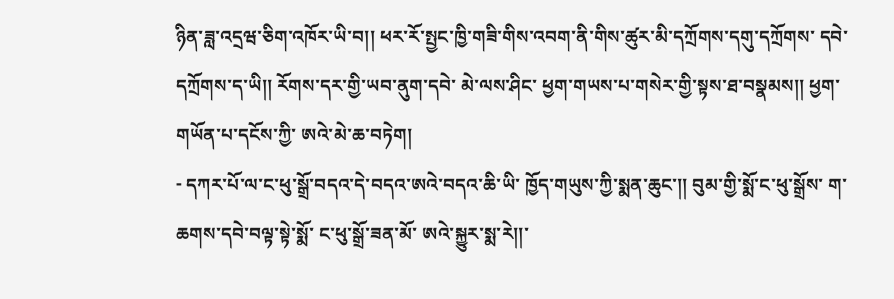ཉིན་ཟླ་འདྲཝ་ཅིག་འཁོར་ཡི་བ།། ཕར་རོ་སྤྱང་ཁྱི་གཟི་གིས་འབག་ནི་གིས་ཚུར་མི་དཀྲོགས་དགུ་དཀྲོགས་ དབེ་དཀྲོགས་ད་ཡི།། རོགས་དར་གྱི་ཡབ་ནུག་དབེ་ མེ་ལས་ཤིང་ ཕྱག་གཡས་པ་གསེར་གྱི་སྟས་ཐ་བསྣམས།། ཕྱག་གཡོན་པ་དངོས་ཀྱི་ ཨའེ་མེ་ཆ་བཏེག།
- དཀར་པོ་ལ་ང་ཕུ་སྒྲོ་བདའ་དེ་བདའ་ཨའེ་བདའ་ཆི་ཡི་ ཁྱོད་གཡུས་ཀྱི་སྨན་ཆུང་།། བུམ་གྱི་སྨོ་ང་ཕུ་སྒྲོས་ ག་ཆགས་དབེ་བལྟ་སྟེ་སྨོ་ ང་ཕུ་སྒྲོ་ཟན་མོ་ ཨའེ་སྐྱུར་སྨ་རེ།།་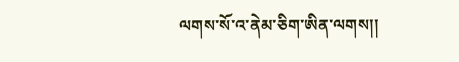ལགས་སོ་འ་ནེམ་ཅིག་ཨིན་ལགས།།